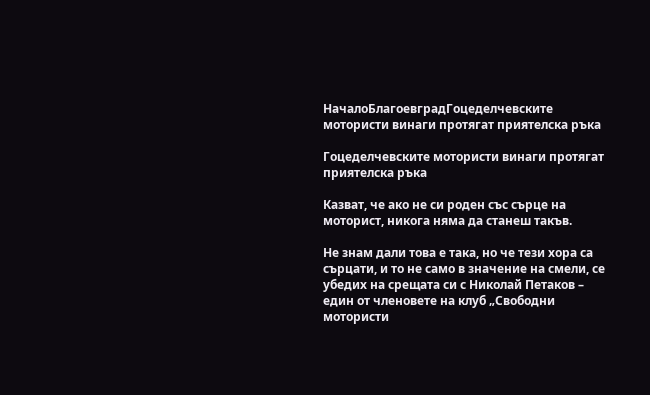НачалоБлагоевградГоцеделчевските мотористи винаги протягат приятелска ръка

Гоцеделчевските мотористи винаги протягат приятелска ръка

Казват, че ако не си роден със сърце на моторист, никога няма да станеш такъв.

Не знам дали това е така, но че тези хора са сърцати, и то не само в значение на смели, се убедих на срещата си с Николай Петаков – един от членовете на клуб „Свободни мотористи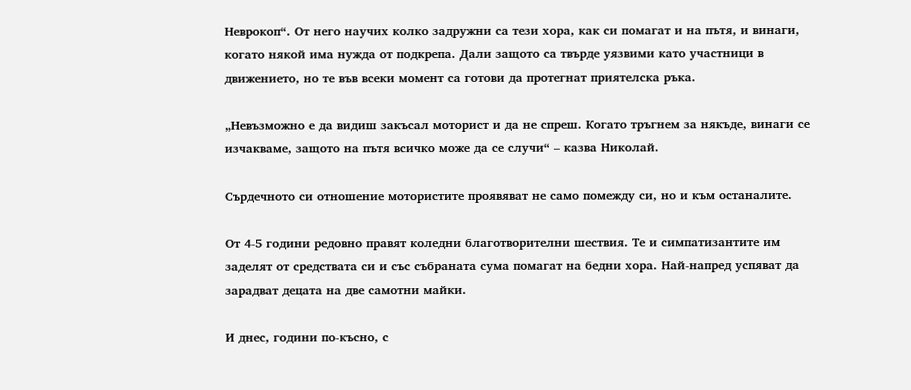Неврокоп“. От него научих колко задружни са тези хора, как си помагат и на пътя, и винаги, когато някой има нужда от подкрепа. Дали защото са твърде уязвими като участници в движението, но те във всеки момент са готови да протегнат приятелска ръка.

„Невъзможно е да видиш закъсал моторист и да не спреш. Когато тръгнем за някъде, винаги се изчакваме, защото на пътя всичко може да се случи“ – казва Николай.

Сърдечното си отношение мотористите проявяват не само помежду си, но и към останалите.

От 4-5 години редовно правят коледни благотворителни шествия. Те и симпатизантите им заделят от средствата си и със събраната сума помагат на бедни хора. Най-напред успяват да зарадват децата на две самотни майки.

И днес, години по-късно, с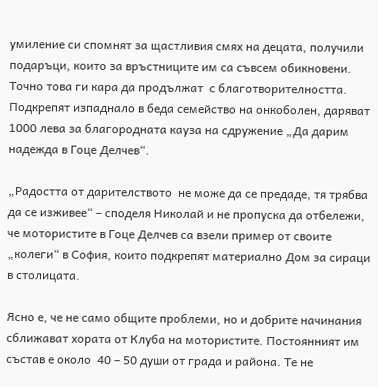умиление си спомнят за щастливия смях на децата, получили подаръци, които за връстниците им са съвсем обикновени. Точно това ги кара да продължат  с благотворителността. Подкрепят изпаднало в беда семейство на онкоболен, даряват 1000 лева за благородната кауза на сдружение „Да дарим надежда в Гоце Делчев“.

„Радостта от дарителството  не може да се предаде, тя трябва да се изживее“ – споделя Николай и не пропуска да отбележи, че мотористите в Гоце Делчев са взели пример от своите „колеги“ в София, които подкрепят материално Дом за сираци в столицата.

Ясно е, че не само общите проблеми, но и добрите начинания сближават хората от Клуба на мотористите. Постоянният им състав е около  40 – 50 души от града и района. Те не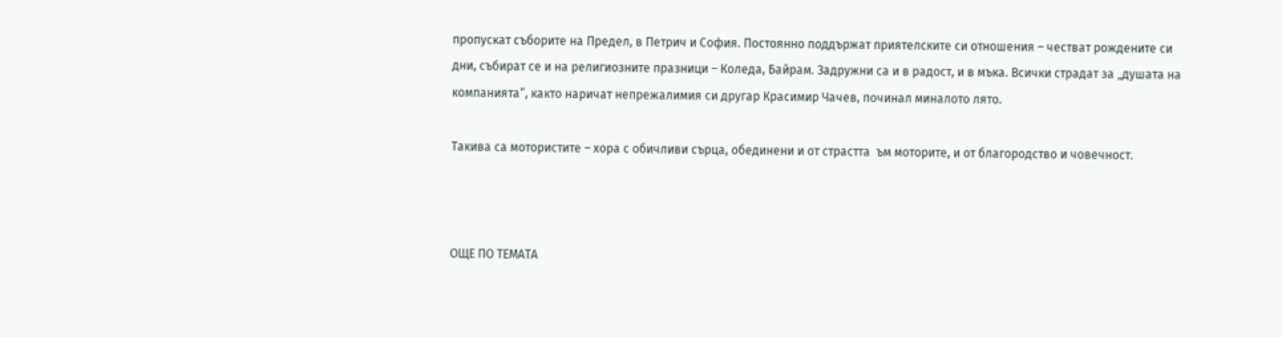пропускат съборите на Предел, в Петрич и София. Постоянно поддържат приятелските си отношения – честват рождените си дни, събират се и на религиозните празници – Коледа, Байрам. Задружни са и в радост, и в мъка. Всички страдат за „душата на компанията“, както наричат непрежалимия си другар Красимир Чачев, починал миналото лято.

Такива са мотористите – хора с обичливи сърца, обединени и от страстта  ъм моторите, и от благородство и човечност.



ОЩЕ ПО ТЕМАТА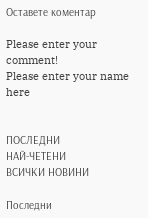Оставете коментар

Please enter your comment!
Please enter your name here


ПОСЛЕДНИ
НАЙ-ЧЕТЕНИ
ВСИЧКИ НОВИНИ

Последни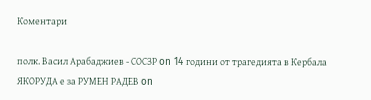Коментари

полк. Васил Арабаджиев - СОСЗР on 14 години от трагедията в Кербала
ЯКОРУДА е за РУМЕН РАДЕВ on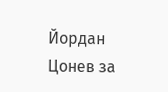Йордан Цонев за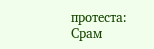протеста: Срам